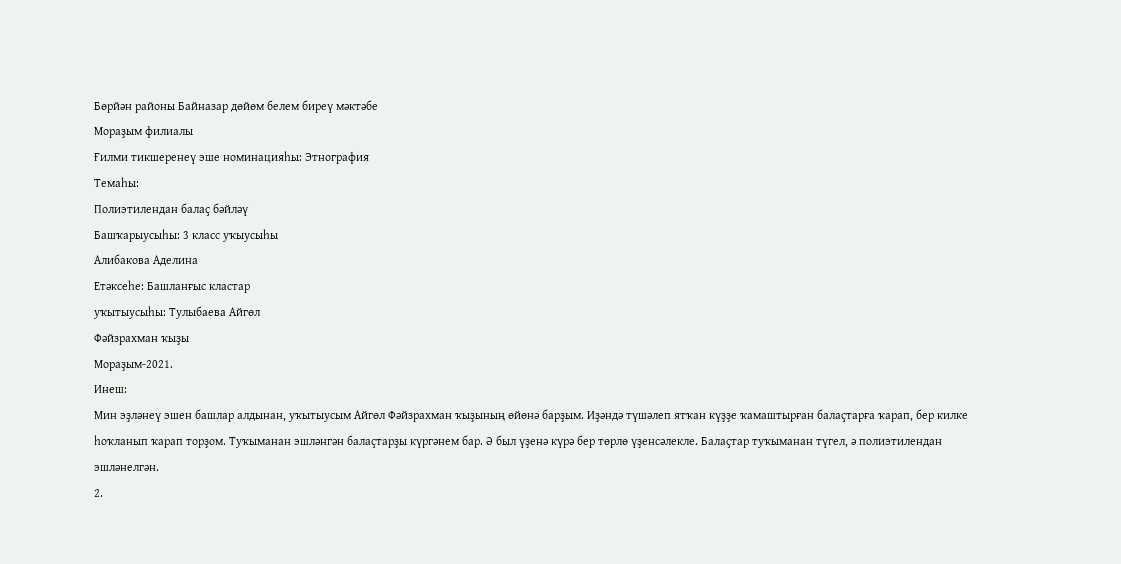Бөрйән районы Байназар дөйөм белем биреү мәктәбе
Мораҙым филиалы
Ғилми тикшеренеү эше номинацияһы: Этнография
Темаһы:
Полиэтилендан балаҫ бәйләү
Башҡарыусыһы: 3 класс уҡыусыһы
Алибакова Аделина
Етәксеһе: Башланғыс кластар
уҡытыусыһы: Тулыбаева Айгөл
Фәйзрахман ҡыҙы
Мораҙым-2021.
Инеш:
Мин эҙләнеү эшен башлар алдынан, уҡытыусым Айгөл Фәйзрахман ҡыҙының өйөнә барҙым. Иҙәндә түшәлеп ятҡан күҙҙе ҡамаштырған балаҫтарға ҡарап, бер килке һоҡланып ҡарап торҙом. Туҡыманан эшләнгән балаҫтарҙы күргәнем бар. Ә был үҙенә күрә бер төрлө үҙенсәлекле. Балаҫтар туҡыманан түгел, ә полиэтилендан эшләнелгән.
2.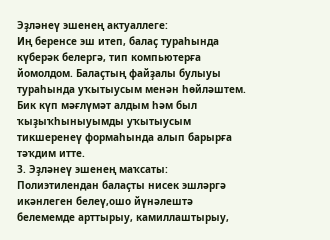Эҙләнеү эшенең актуаллеге:
Иң беренсе эш итеп, балаҫ тураһында күберәк белергә, тип компьютерға йомолдом. Балаҫтың файҙалы булыуы тураһында уҡытыусым менән һөйләштем. Бик күп мәғлүмәт алдым һәм был ҡыҙыҡһыныуымды уҡытыусым тикшеренеү формаһында алып барырға тәҡдим итте.
3. Эҙләнеү эшенең маҡсаты:
Полиэтилендан балаҫты нисек эшләргә икәнлеген белеү,ошо йүнәлештә белемемде арттырыу, камиллаштырыу,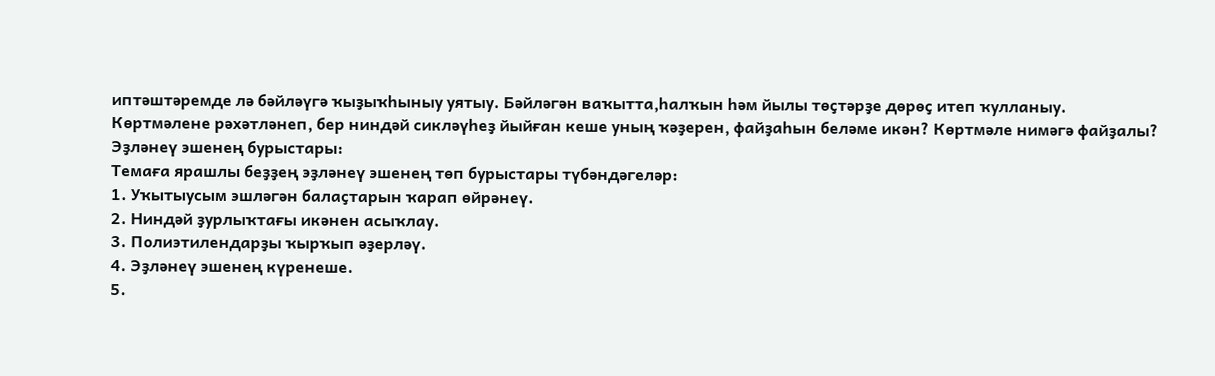иптәштәремде лә бәйләүгә ҡыҙыҡһыныу уятыу. Бәйләгән ваҡытта,һалҡын һәм йылы төҫтәрҙе дөрөҫ итеп ҡулланыу.
Көртмәлене рәхәтләнеп, бер ниндәй сикләүһеҙ йыйған кеше уның ҡәҙерен, файҙаһын беләме икән? Көртмәле нимәгә файҙалы?
Эҙләнеү эшенең бурыстары:
Темаға ярашлы беҙҙең эҙләнеү эшенең төп бурыстары түбәндәгеләр:
1. Уҡытыусым эшләгән балаҫтарын ҡарап өйрәнеү.
2. Ниндәй ҙурлыҡтағы икәнен асыҡлау.
3. Полиэтилендарҙы ҡырҡып әҙерләү.
4. Эҙләнеү эшенең күренеше.
5.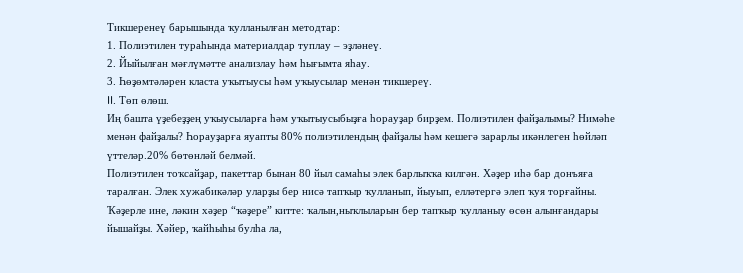Тикшеренеү барышында ҡулланылған методтар:
1. Полиэтилен тураһында материалдар туплау – эҙләнеү.
2. Йыйылған мәғлүмәтте анализлау һәм һығымта яһау.
3. Һөҙөмтәләрен класта уҡытыусы һәм уҡыусылар менән тикшереү.
II. Төп өлөш.
Иң башта үҙебеҙҙең уҡыусыларға һәм уҡытыусыбыҙға һорауҙар бирҙем. Полиэтилен файҙалымы? Нимәһе менән файҙалы? Һорауҙарға яуапты 80% полиэтилендың файҙалы һәм кешегә зарарлы икәнлеген һөйләп үттеләр.20% бөтөнләй белмәй.
Полиэтилен тоҡсайҙар, пакеттар бынан 80 йыл самаһы элек барлыҡҡа килгән. Хәҙер иһә бар донъяға таралған. Элек хужабикәләр уларҙы бер нисә тапҡыр ҡулланып, йыуып, елләтергә элеп ҡуя торғайны. Ҡәҙерле ине, ләкин хәҙер “ҡәҙере” китте: ҡалын,ныҡлыларын бер тапҡыр ҡулланыу өсөн алынғандары йышайҙы. Хәйер, ҡайһыһы булһа ла,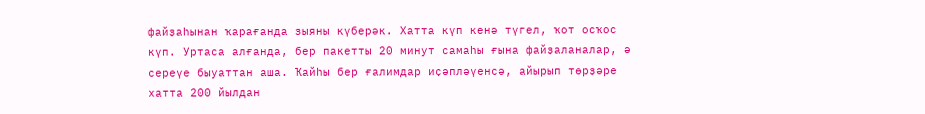файҙаһынан ҡарағанда зыяны күберәк. Хатта күп кенә түгел, ҡот осҡос күп. Уртаса алғанда, бер пакетты 20 минут самаһы ғына файҙаланалар, ә сереүе быуаттан аша. Ҡайһы бер ғалимдар иҫәпләүенсә, айырып төрҙәре хатта 200 йылдан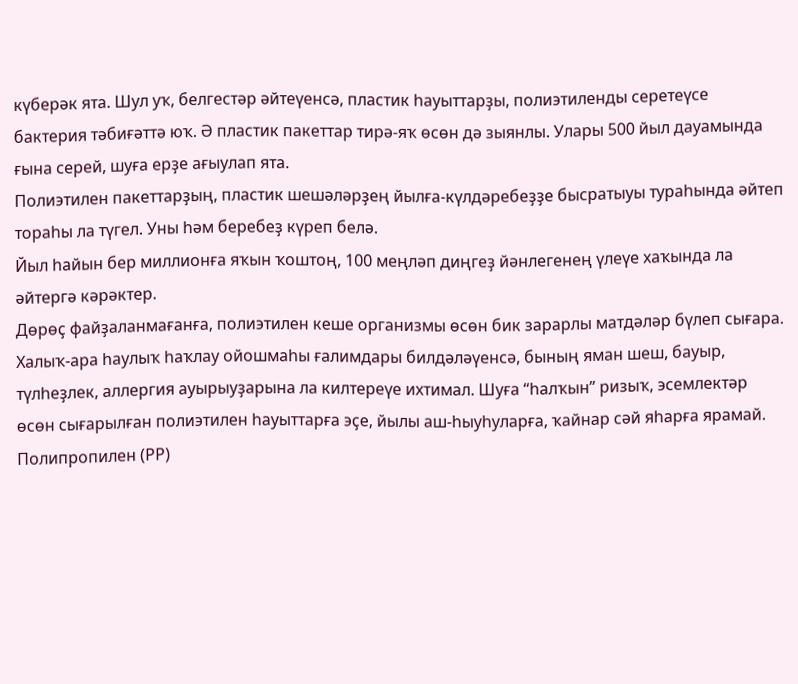күберәк ята. Шул уҡ, белгестәр әйтеүенсә, пластик һауыттарҙы, полиэтиленды серетеүсе бактерия тәбиғәттә юҡ. Ә пластик пакеттар тирә-яҡ өсөн дә зыянлы. Улары 500 йыл дауамында ғына серей, шуға ерҙе ағыулап ята.
Полиэтилен пакеттарҙың, пластик шешәләрҙең йылға-күлдәребеҙҙе бысратыуы тураһында әйтеп тораһы ла түгел. Уны һәм беребеҙ күреп белә.
Йыл һайын бер миллионға яҡын ҡоштоң, 100 меңләп диңгеҙ йәнлегенең үлеүе хаҡында ла әйтергә кәрәктер.
Дөрөҫ файҙаланмағанға, полиэтилен кеше организмы өсөн бик зарарлы матдәләр бүлеп сығара. Халыҡ-ара һаулыҡ һаҡлау ойошмаһы ғалимдары билдәләүенсә, бының яман шеш, бауыр, түлһеҙлек, аллергия ауырыуҙарына ла килтереүе ихтимал. Шуға “һалҡын” ризыҡ, эсемлектәр өсөн сығарылған полиэтилен һауыттарға эҫе, йылы аш-һыуһуларға, ҡайнар сәй яһарға ярамай. Полипропилен (РР)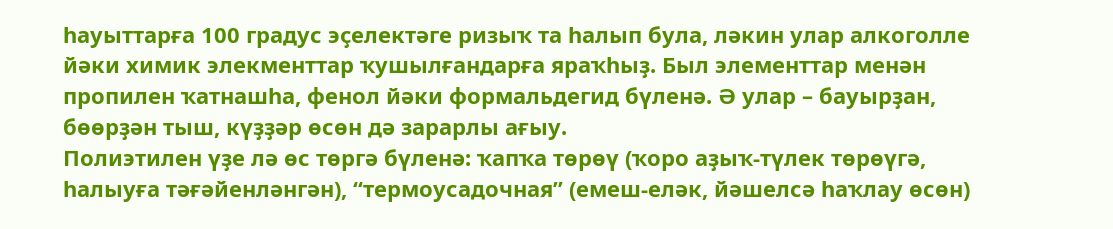һауыттарға 100 градус эҫелектәге ризыҡ та һалып була, ләкин улар алкоголле йәки химик элекменттар ҡушылғандарға яраҡһыҙ. Был элементтар менән пропилен ҡатнашһа, фенол йәки формальдегид бүленә. Ә улар – бауырҙан, бөөрҙән тыш, күҙҙәр өсөн дә зарарлы ағыу.
Полиэтилен үҙе лә өс төргә бүленә: ҡапҡа төрөү (ҡоро аҙыҡ-түлек төрөүгә, һалыуға тәғәйенләнгән), “термоусадочная” (емеш-еләк, йәшелсә һаҡлау өсөн)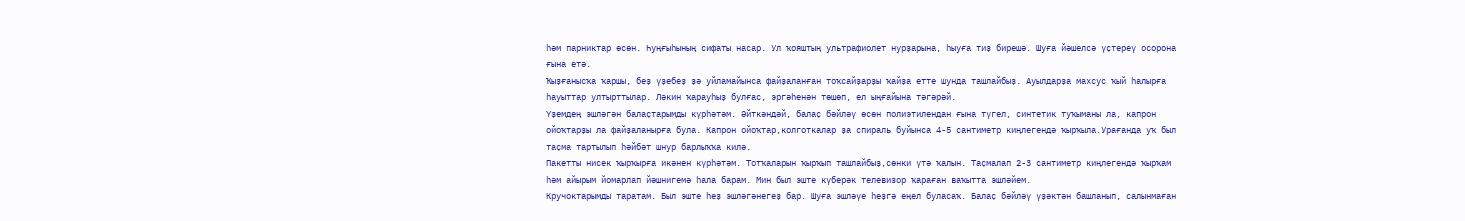һәм парниктар өсөн. Һуңғыһының сифаты насар. Ул ҡояштың ультрафиолет нурҙарына, һыуға тиҙ бирешә. Шуға йәшелсә үҫтереү осорона ғына етә.
Ҡыҙғанысҡа ҡаршы, беҙ үҙебеҙ ҙә уйламайынса файҙаланған тоҡсайҙарҙы ҡайҙа етте шунда ташлайбыҙ. Ауылдарҙа махсус ҡый һалырға һауыттар ултырттылар. Ләкин ҡарауһыҙ булғас, эргәһенән төшөп, ел ыңғайына тәгәрәй.
Үҙемдең эшләгән балаҫтарымды күрһәтәм. Әйткәндәй, балаҫ бәйләү өсөн полиэтилендан ғына түгел, синтетик туҡыманы ла, капрон ойоҡтарҙы ла файҙаланырға була. Капрон ойоҡтар,колготкалар ҙа спираль буйынса 4-5 сантиметр киңлегендә ҡырҡыла.Урағанда уҡ был таҫма тартылып һәйбәт шнур барлыҡҡа килә.
Пакетты нисек ҡырҡырға икәнен күрһәтәм. Тотҡаларын ҡырҡып ташлайбыҙ,сөнки үтә ҡалын. Таҫмалап 2-3 сантиметр киңлегендә ҡырҡам һәм айырым йомарлап йәшнигемә һала барам. Мин был эште күберәк телевизор ҡараған ваҡытта эшләйем.
Кручоктарымды таратам. Был эште һеҙ эшләгәнегеҙ бар. Шуға эшләүе һеҙгә еңел буласаҡ. Балаҫ бәйләү үҙәктән башланып, салынмаған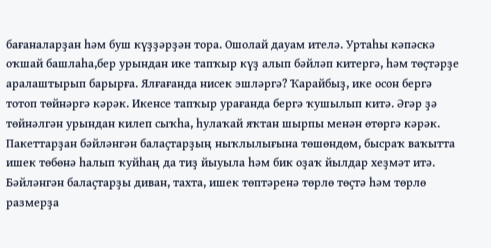бағаналарҙан һәм буш күҙҙәрҙән тора. Ошолай дауам ителә. Уртаһы кәпәскә оҡшай башлаһа,бер урындан ике тапҡыр күҙ алып бәйләп китергә, һәм төҫтәрҙе аралаштырып барырға. Ялғағанда нисек эшләргә? Ҡарайбыҙ, ике осон бергә тотоп төйнәргә кәрәк. Икенсе тапҡыр урағанда бергә ҡушылып китә. Әгәр ҙә төйнәлгән урындан килеп сыҡһа, һулаҡай яҡтан шырпы менән өтөргә кәрәк.
Пакеттарҙан бәйләнгән балаҫтарҙың ныҡлылығына төшөндөм, бысраҡ ваҡытта ишек төбөнә һалып ҡуйһаң да тиҙ йыуыла һәм бик оҙаҡ йылдар хеҙмәт итә.
Бәйләнгән балаҫтарҙы диван, тахта, ишек төптәренә төрлө төҫтә һәм төрлө размерҙа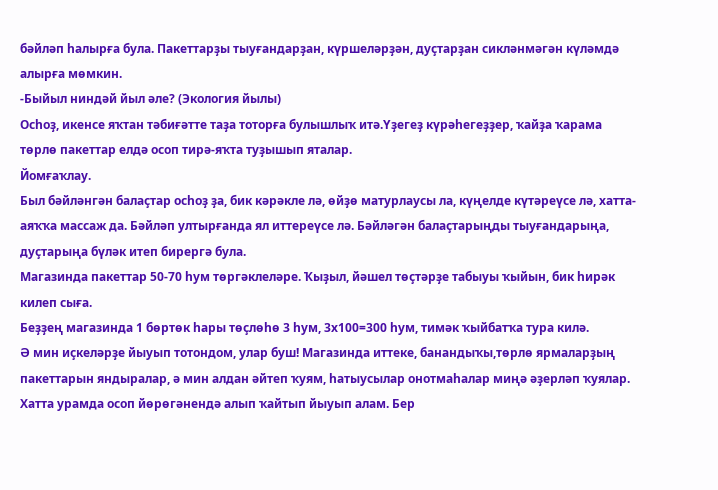бәйләп һалырға була. Пакеттарҙы тыуғандарҙан, күршеләрҙән, дуҫтарҙан сикләнмәгән күләмдә алырға мөмкин.
-Быйыл ниндәй йыл әле? (Экология йылы)
Осһоҙ, икенсе яҡтан тәбиғәтте таҙа тоторға булышлыҡ итә.Үҙегеҙ күрәһегеҙҙер, ҡайҙа ҡарама төрлө пакеттар елдә осоп тирә-яҡта туҙышып яталар.
Йомғаҡлау.
Был бәйләнгән балаҫтар осһоҙ ҙа, бик кәрәкле лә, өйҙө матурлаусы ла, күңелде күтәреүсе лә, хатта- аяҡҡа массаж да. Бәйләп ултырғанда ял иттереүсе лә. Бәйләгән балаҫтарыңды тыуғандарыңа, дуҫтарыңа бүләк итеп бирергә була.
Магазинда пакеттар 50-70 һум төргәклеләре. Ҡыҙыл, йәшел төҫтәрҙе табыуы ҡыйын, бик һирәк килеп сыға.
Беҙҙең магазинда 1 бөртөк һары төҫлөһө 3 һум, 3х100=300 һум, тимәк ҡыйбатҡа тура килә.
Ә мин иҫкеләрҙе йыуып тотондом, улар буш! Магазинда иттеке, банандыҡы,төрлө ярмаларҙың пакеттарын яндыралар, ә мин алдан әйтеп ҡуям, һатыусылар онотмаһалар миңә әҙерләп ҡуялар. Хатта урамда осоп йөрөгәнендә алып ҡайтып йыуып алам. Бер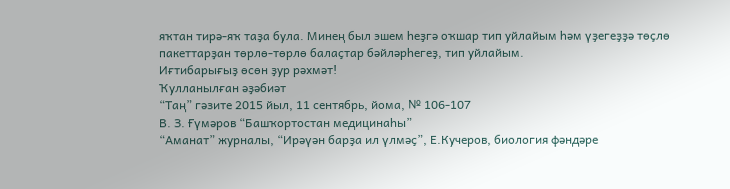яҡтан тирә-яҡ таҙа була. Минең был эшем һеҙгә оҡшар тип уйлайым һәм үҙегеҙҙә төҫлө пакеттарҙан төрлө-төрлө балаҫтар бәйләрһегеҙ, тип уйлайым.
Иғтибарығыҙ өсөн ҙур рәхмәт!
Ҡулланылған әҙәбиәт
“Таң” гәзите 2015 йыл, 11 сентябрь, йома, № 106-107
В. З. Ғүмәров “Башҡортостан медицинаһы”
“Аманат” журналы, “Ирәүән барҙа ил үлмәҫ”, Е.Кучеров, биология фәндәре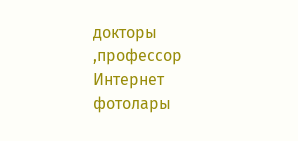докторы ,профессор
Интернет фотолары